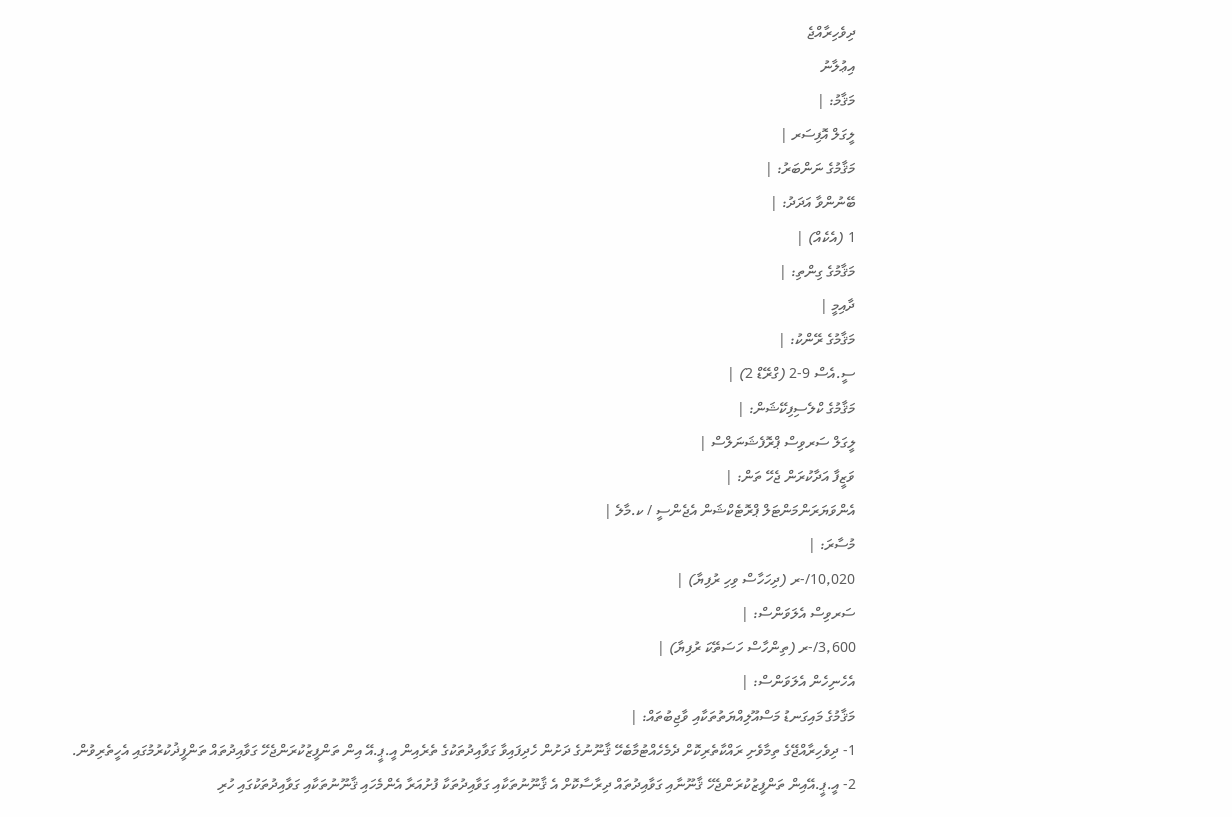ދިވެހިރާއްޖެ
އިޢުލާނު
މަޤާމު: |
ލީގަލް އޮފިސަރ |
މަޤާމުގެ ނަންބަރު: |
ބޭނުންވާ އަދަދު: |
1 (އެކެއް) |
މަޤާމުގެ ގިންތި: |
ދާއިމީ |
މަޤާމުގެ ރޭންކު: |
ސީ.އެސް 9-2 (ގްރޭޑް 2) |
މަޤާމުގެ ކްލެސިފިކޭޝަން: |
ލީގަލް ސަރވިސް ޕްރޮފެޝަނަލްސް |
ވަޒީފާ އަދާކުރަން ޖެހޭ ތަން: |
އެންވަޔަރަންމަންޓަލް ޕްރޮޓެކްޝަން އެޖެންސީ / ކ.މާލެ |
މުސާރަ: |
10,020/-ރ (ދިހަހާސް ވިހި ރުފިޔާ) |
ސަރވިސް އެލަވަންސް: |
3,600/-ރ (ތިންހާސް ހަސަތޭކަ ރުފިޔާ) |
އެހެނިހެން އެލަވަންސް: |
މަޤާމުގެ މައިގަނޑު މަސްއޫލިއްޔަތުތަކާއި ވާޖިބުތައް: |
1- ދިވެހިރާއްޖޭގެ ތިމާވެށި ރައްކާތެރިކޮށް ދެމެހެއްޓުމާބެހޭ ޤާނޫނުގެ ދަށުން ހެދިފައިވާ ގަވާއިދުތަކުގެ ތެރެއިން އީ.ޕީ.އޭ އިން ތަންފީޒުކުރަންޖެހޭ ގަވާއިދުތައް ތަންފީޛުކުރުމުގައި އެހީތެރިވުން. 2- އީ.ޕީ.އޭއިން ތަންފީޒުކުރަންޖެހޭ ޤާނޫނާއި ގަވާއިދުތައް ދިރާސާކޮށް އެ ޤާނޫނުތަކާއި ގަވާއިދުތަކާ ފުށުއަރާ އެންމެހައި ޤާނޫނުތަކާއި ގަވާއިދުތަކުގައި ހުރި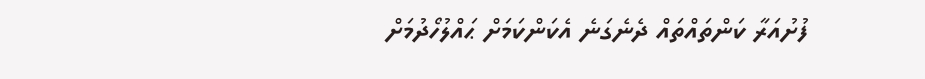ފުށުއަރާ ކަންތައްތައް ދެނެގަނެ އެކަންކަމަށް ޙައްލުހޯދުމަށް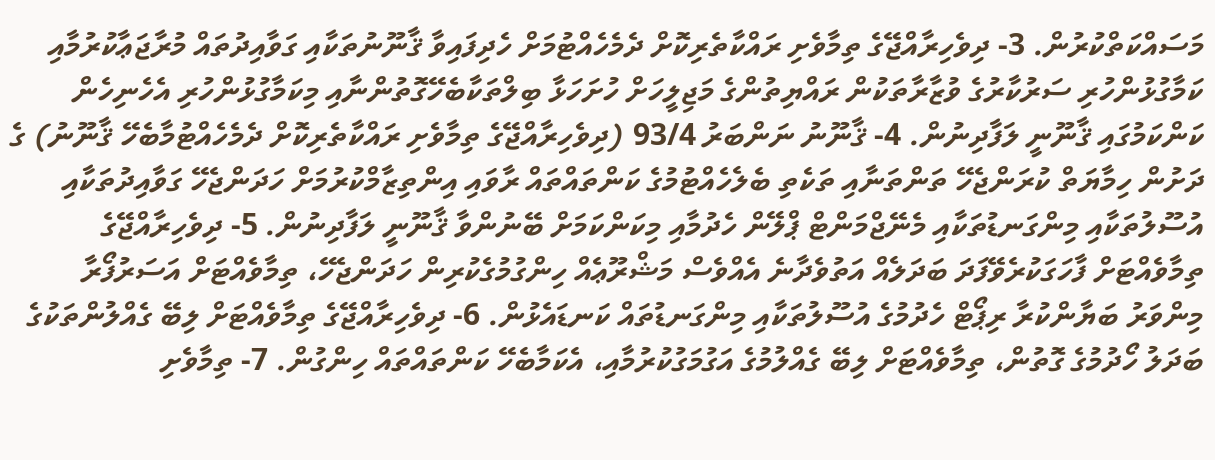މަސައްކަތްކުރުން. 3- ދިވެހިރާއްޖޭގެ ތިމާވެށި ރައްކާތެރިކޮށް ދެމެހެއްޓުމަށް ހެދިފައިވާ ޤާނޫނުތަކާއި ގަވާއިދުތައް މުރާޖަޢާކުރުމާއި ކަމާގުޅުންހުރި ސަރުކާރުގެ ވުޒާރާތަކުން ރައްޔިތުންގެ މަޖިލީހަށް ހުށަހަޅާ ބިލްތަކާބެހޭގޮތުންނާއި މިކަމާގުޅުންހުރި އެހެނިހެން ކަންކަމުގައި ޤާނޫނީ ލަފާދިނުން. 4- ޤާނޫނު ނަންބަރު 93/4 (ދިވެހިރާއްޖޭގެ ތިމާވެށި ރައްކާތެރިކޮށް ދެމެހެއްޓުމާބެހޭ ޤާނޫނު) ގެ ދަށުން ހިމާޔަތް ކުރަންޖެހޭ ތަންތަނާއި ތަކެތި ބެލެހެއްޓުމުގެ ކަންތައްތައް ރާވައި އިންތިޒާމްކުރުމަށް ހަދަންޖެހޭ ގަވާއިދުތަކާއި އުސޫލުތަކާއި މިންގަނޑުތަކާއި މެނޭޖްމަންޓް ޕްލޭން ހެދުމާއި މިކަންކަމަށް ބޭނުންވާ ޤާނޫނީ ލަފާދިނުން. 5- ދިވެހިރާއްޖޭގެ ތިމާވެއްޓަށް ފާހަގަކުރެވޭފަދަ ބަދަލެއް އަތުވެދާނެ އެއްވެސް މަޝްރޫޢެއް ހިންގުމުގެކުރިން ހަދަންޖެހޭ، ތިމާވެއްޓަށް އަސަރުފޯރާ މިންވަރު ބަޔާންކުރާ ރިޕޯޓް ހެދުމުގެ އުސޫލުތަކާއި މިންގަނޑުތައް ކަނޑައެޅުން. 6- ދިވެހިރާއްޖޭގެ ތިމާވެއްޓަށް ލިބޭ ގެއްލުންތަކުގެ ބަދަލު ހޯދުމުގެ ގޮތުން، ތިމާވެއްޓަށް ލިބޭ ގެއްލުމުގެ އަގުމަގުކުރުމާއި، އެކަމާބެހޭ ކަންތައްތައް ހިންގުން. 7- ތިމާވެށި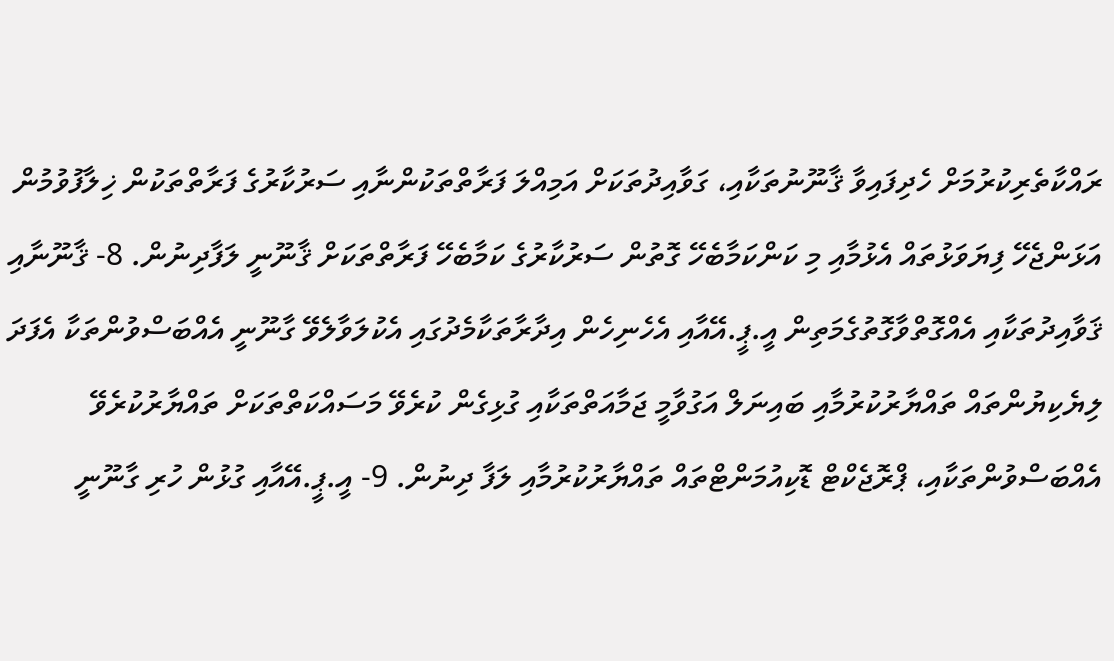ރައްކާތެރިކުރުމަށް ހެދިފައިވާ ޤާނޫނުތަކާއި، ގަވާއިދުތަކަށް އަމިއްލަ ފަރާތްތަކުންނާއި ސަރުކާރުގެ ފަރާތްތަކުން ޚިލާފުވުމުން އަޅަންޖެހޭ ފިޔަވަޅުތައް އެޅުމާއި މި ކަންކަމާބެހޭ ގޮތުން ސަރުކާރުގެ ކަމާބެހޭ ފަރާތްތަކަށް ޤާނޫނީ ލަފާދިނުން. 8- ޤާނޫނާއި ޤަވާއިދުތަކާއި އެއްގޮތްވާގޮތުގެމަތިން އީ.ޕީ.އޭއާއި އެހެނިހެން އިދާރާތަކާމެދުގައި އެކުލަވާލެވޭ ގާނޫނީ އެއްބަސްވުންތަކާ އެފަދަ ލިޔެކިޔުންތައް ތައްޔާރުކުރުމާއި ބައިނަލް އަގުވާމީ ޖަމާއަތްތަކާއި ގުޅިގެން ކުރެވޭ މަސައްކަތްތަކަށް ތައްޔާރުކުރެވޭ އެއްބަސްވުންތަކާއި، ޕްރޮޖެކްޓް ޑޮކިއުމަންޓްތައް ތައްޔާރުކުރުމާއި ލަފާ ދިނުން. 9- އީ.ޕީ.އޭއާއި ގުޅުން ހުރި ގާނޫނީ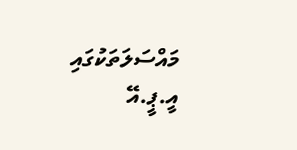މައްސަލަތަކުގައި އީ.ޕީ.އޭ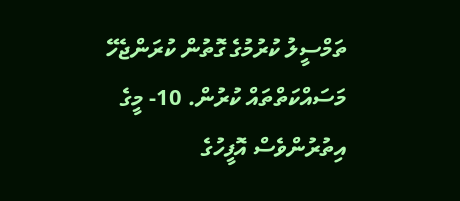ތަމްސީލު ކުރުމުގެ ގޮތުން ކުރަންޖެހޭ މަސައްކަތްތައް ކުރުން. 10- މީގެ އިތުރުންވެސް އޮފީހުގެ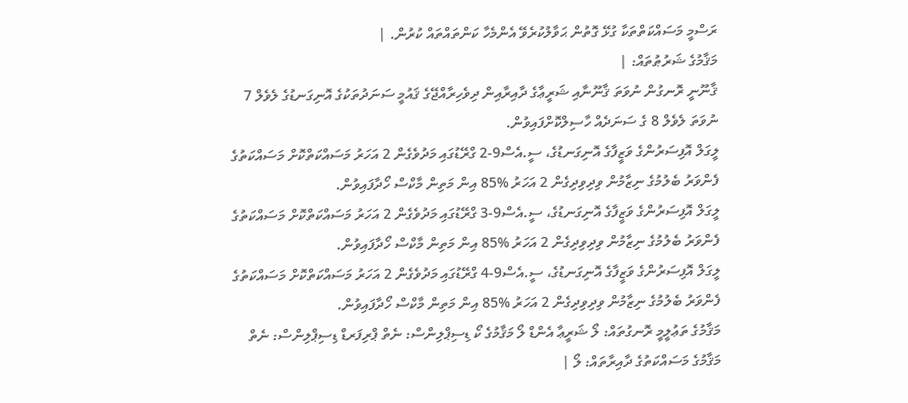ރަސްމީ މަސައްކަތްތަކާ ގުޅޭ ގޮތުން ޙަވާލުކުރެވޭ އެންމެހާ ކަންތައްތައް ކުރުން. |
މަޤާމުގެ ޝަރުޠުތައް: |
ޤާނޫނީ ރޮނގުން ނުވަތަ ޤާނޫނާއި ޝަރީޢާގެ ދާއިރާއިން ދިވެހިރާއްޖޭގެ ޤައުމީ ސަނަދުތަކުގެ އޮނިގަނޑުގެ ލެވެލް 7 ނުވަތަ ލެވެލް 8 ގެ ސަނަދެއް ހާސިލްކޮށްފައިވުން.
ލީގަލް އޮފިސަރުންގެ ވަޒީފާގެ އޮނިގަނޑުގެ، ސީ.އެސް9-2 ގްރޭޑުގައި މަދުވެގެން 2 އަހަރު މަސައްކަތްކޮށް މަސައްކަތުގެ ފެންވަރު ބެލުމުގެ ނިޒާމުން ވިދިވިދިގެން 2 އަހަރު %85 އިން މަތިން މާކްސް ހޯދާފައިވުން.
ލީގަލް އޮފިސަރުންގެ ވަޒީފާގެ އޮނިގަނޑުގެ، ސީ.އެސް9-3 ގްރޭޑުގައި މަދުވެގެން 2 އަހަރު މަސައްކަތްކޮށް މަސައްކަތުގެ ފެންވަރު ބެލުމުގެ ނިޒާމުން ވިދިވިދިގެން 2 އަހަރު %85 އިން މަތިން މާކްސް ހޯދާފައިވުން.
ލީގަލް އޮފިސަރުންގެ ވަޒީފާގެ އޮނިގަނޑުގެ، ސީ.އެސް9-4 ގްރޭޑުގައި މަދުވެގެން 2 އަހަރު މަސައްކަތްކޮށް މަސައްކަތުގެ ފެންވަރު ބެލުމުގެ ނިޒާމުން ވިދިވިދިގެން 2 އަހަރު %85 އިން މަތިން މާކްސް ހޯދާފައިވުން.
މަޤާމުގެ ތަޢުލީމީ ރޮނގުތައް: ލޯ ޝަރީޢާ އެންޑް ލޯ މަޤާމުގެ ކޯ ޑިސިޕްލިންސް: ނެތް ޕްރިފަރޑް ޑިސިޕްލިންސް: ނެތް
މަޤާމުގެ މަސައްކަތުގެ ދާއިރާތައް: ލޯ |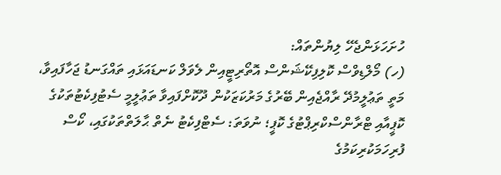ހުށަހަޅަންޖެހޭ ލިޔުންތައް:
(ހ) މޯލްޑިވްސް ކޮލިފިކޭޝަންސް އޮތޯރިޓީއިން ލެވަލް ކަނޑައަޅައި ތައްގަނޑު ޖަހާފައިވާ، މަތީ ތަޢުލީމުދޭ ރާއްޖެއިން ބޭރުގެ މަރުކަޒަކުން ދޫކޮށްފައިވާ ތަޢުލީމީ ސެޓުފިކެޓުތަކުގެ ކޮޕީއާއި ޓްރާންސްކްރިޕްޓުގެ ކޮޕީ؛ ނުވަތަ: ސެޓްފިކެޓު ނެތް ޙާލަތްތަކުގައި، ކޯސް ފުރިހަމަކުރިކަމުގެ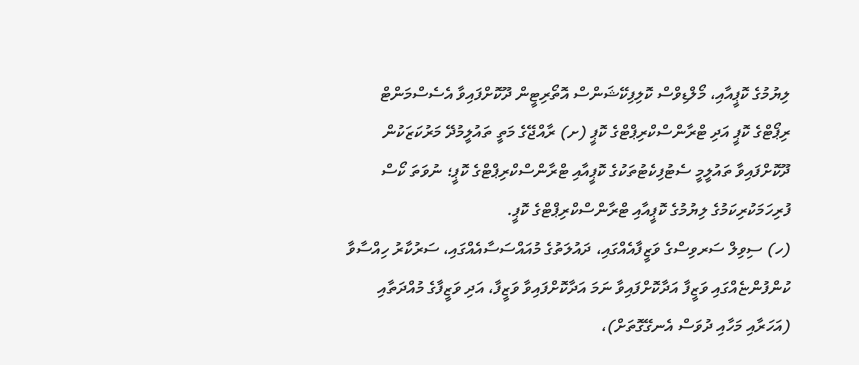ލިޔުމުގެ ކޮޕީއާއި، މޯލްޑިވްސް ކޮލިފިކޭޝަންސް އޮތޯރިޓީން ދޫކޮށްފައިވާ އެސެސްމަންޓް ރިޕޯޓްގެ ކޮޕީ އަދި ޓްރާންސްކްރިޕްޓްގެ ކޮޕީ (ށ) ރާއްޖޭގެ މަތީ ތައުލީމުދޭ މަރުކަޒަކުން ދޫކޮށްފައިވާ ތައުލީމީ ސެޓުފިކެޓުތަކުގެ ކޮޕީއާއި ޓްރާންސްކްރިޕްޓްގެ ކޮޕީ؛ ނުވަތަ ކޯސް ފުރިހަމަކުރިކަމުގެ ލިޔުމުގެ ކޮޕީއާއި ޓްރާންސްކްރިޕްޓްގެ ކޮޕީ.
(ހ) ސިވިލް ސަރވިސްގެ ވަޒީފާއެއްގައި، ދައުލަތުގެ މުއައްސަސާއެއްގައި، ސަރުކާރު ހިއްސާވާ ކުންފުންޏެއްގައި ވަޒީފާ އަދާކޮށްފައިވާ ނަމަ އަދާކޮށްފައިވާ ވަޒީފާ، އަދި ވަޒީފާގެ މުއްދަތާއި (އަހަރާއި މަހާއި ދުވަސް އެނގޭގޮތަށް)،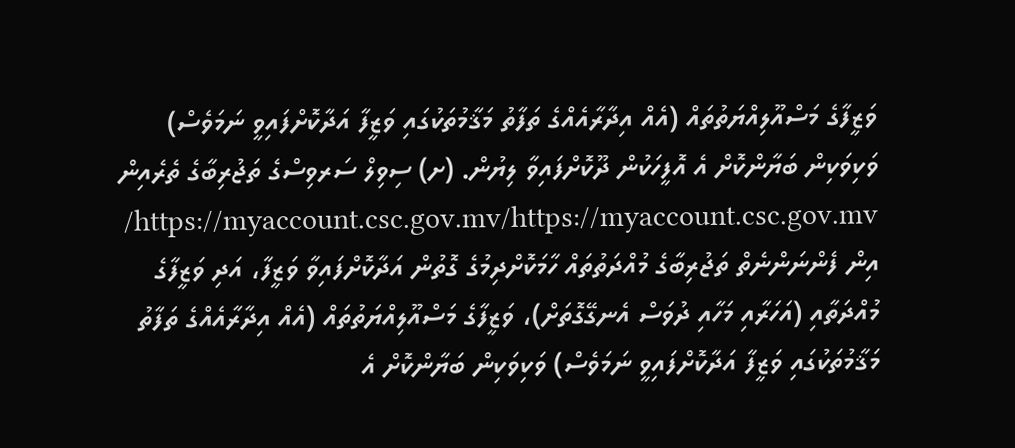ވަޒީފާގެ މަސްއޫލިއްޔަތުތައް (އެއް އިދާރާއެއްގެ ތަފާތު މަޤާމުތަކުގައި ވަޒީފާ އަދާކޮށްފައިވީ ނަމަވެސް) ވަކިވަކިން ބަޔާންކޮށް އެ އޮފީހަކުން ދޫކޮށްފައިވާ ލިޔުން. (ށ) ސިވިލް ސަރވިސްގެ ތަޖުރިބާގެ ތެރެއިން https://myaccount.csc.gov.mv/https://myaccount.csc.gov.mv/ އިން ފެންނަންނެތް ތަޖުރިބާގެ މުއްދަތުތައް ހާމަކޮށްދިމުގެ ގޮތުން އަދާކޮށްފައިވާ ވަޒީފާ، އަދި ވަޒީފާގެ މުއްދަތާއި (އަހަރާއި މަހާއި ދުވަސް އެނގޭގޮތަށް)، ވަޒީފާގެ މަސްއޫލިއްޔަތުތައް (އެއް އިދާރާއެއްގެ ތަފާތު މަޤާމުތަކުގައި ވަޒީފާ އަދާކޮށްފައިވީ ނަމަވެސް) ވަކިވަކިން ބަޔާންކޮށް އެ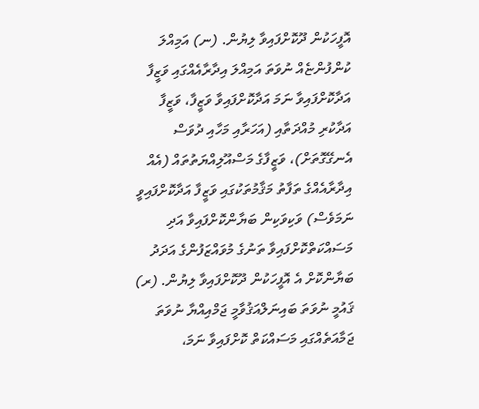އޮފީހަކުން ދޫކޮށްފައިވާ ލިޔުން. (ނ) އަމިއްލަ ކުންފުންޏެއް ނުވަތަ އަމިއްލަ އިދާރާއެއްގައި ވަޒީފާ އަދާކޮށްފައިވާ ނަމަ އަދާކޮށްފައިވާ ވަޒީފާ، ވަޒީފާ އަދާކުރި މުއްދަތާއި (އަހަރާއި މަހާއި ދުވަސް އެނގޭގޮތަށް)، ވަޒީފާގެ މަސްއޫލިއްޔަތުތައް (އެއް އިދާރާއެއްގެ ތަފާތު މަޤާމުތަކުގައި ވަޒީފާ އަދާކޮށްފައިވީ ނަމަވެސް) ވަކިވަކިން ބަޔާންކޮށްފައިވާ އަދި މަސައްކަތްކޮށްފައިވާ ތަނުގެ މުވައްޒަފުންގެ އަދަދު ބަޔާންކޮށް އެ އޮފީހަކުން ދޫކޮށްފައިވާ ލިޔުން. (ރ) ޤައުމީ ނުވަތަ ބައިނަލްއަޤުވާމީ ޖަމްއިއްޔާ ނުވަތަ ޖަމާއަތެއްގައި މަސައްކަތް ކޮށްފައިވާ ނަމަ،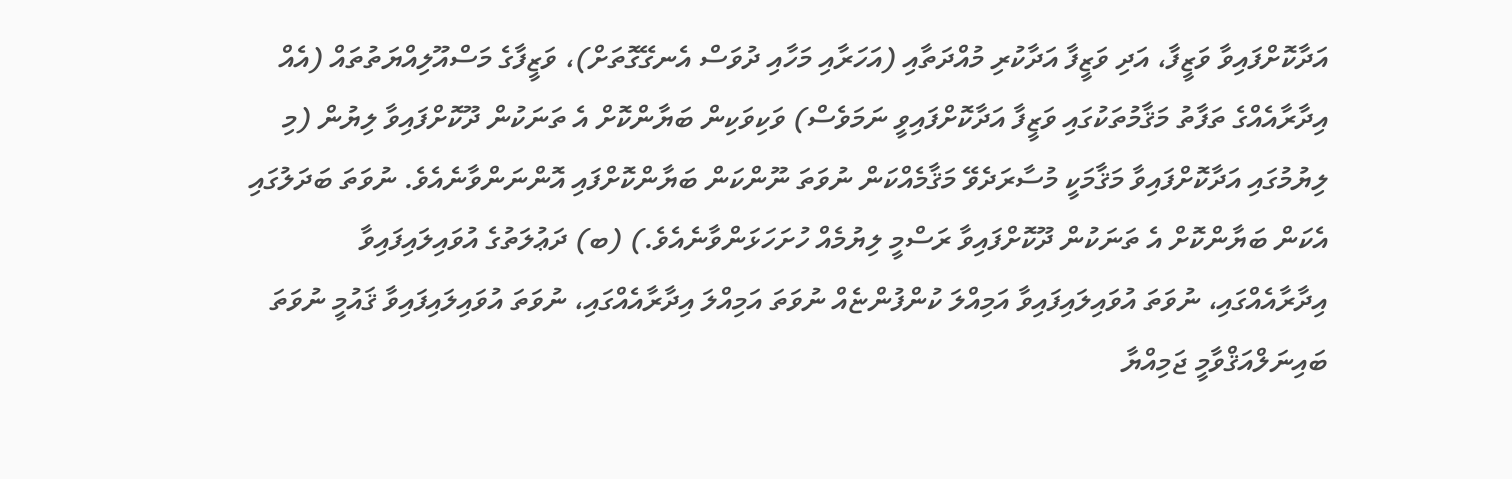އަދާކޮށްފައިވާ ވަޒީފާ، އަދި ވަޒީފާ އަދާކުރި މުއްދަތާއި (އަހަރާއި މަހާއި ދުވަސް އެނގޭގޮތަށް)، ވަޒީފާގެ މަސްއޫލިއްޔަތުތައް (އެއް އިދާރާއެއްގެ ތަފާތު މަޤާމުތަކުގައި ވަޒީފާ އަދާކޮށްފައިވީ ނަމަވެސް) ވަކިވަކިން ބަޔާންކޮށް އެ ތަނަކުން ދޫކޮށްފައިވާ ލިޔުން (މި ލިޔުމުގައި އަދާކޮށްފައިވާ މަޤާމަކީ މުސާރަދެވޭ މަޤާމެއްކަން ނުވަތަ ނޫންކަން ބަޔާންކޮށްފައި އޮންނަންވާނެއެވެ. ނުވަތަ ބަދަލުގައި އެކަން ބަޔާންކޮށް އެ ތަނަކުން ދޫކޮށްފައިވާ ރަސްމީ ލިޔުމެއް ހުށަހަޅަންވާނެއެވެ.) (ބ) ދަޢުލަތުގެ އުވައިލައިފައިވާ އިދާރާއެއްގައި، ނުވަތަ އުވައިލައިފައިވާ އަމިއްލަ ކުންފުންޏެއް ނުވަތަ އަމިއްލަ އިދާރާއެއްގައި، ނުވަތަ އުވައިލައިފައިވާ ޤައުމީ ނުވަތަ ބައިނަލްއަޤްވާމީ ޖަމިއްޔާ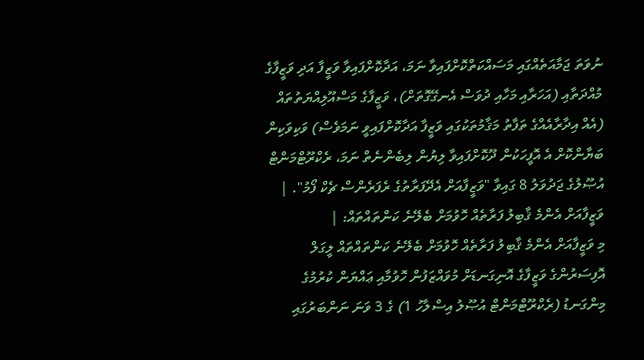ނުވަތަ ޖަމާއަތެއްގައި މަސައްކަތްކޮށްފައިވާ ނަމަ، އަދާކޮށްފައިވާ ވަޒީފާ އަދި ވަޒީފާގެ މުއްދަތާއި (އަހަރާއި މަހާއި ދުވަސް އެނގޭގޮތަށް)، ވަޒީފާގެ މަސްއޫލިއްޔަތުތައް (އެއް އިދާރާއެއްގެ ތަފާތު މަޤާމުތަކުގައި ވަޒީފާ އަދާކޮށްފައިވީ ނަމަވެސް) ވަކިވަކިން ބަޔާންކޮށް އެ އޮފީހަކުން ދޫކޮށްފައިވާ ލިޔުން ލިބެންނެތް ނަމަ، ރެކްރޫޓްމަންޓް އުޞޫލުގެ ޖަދުވަލު 8 ގައިވާ "ވަޒީފާއަށް އެދޭފަރާތުގެ ރެފަރެންސް ޗެކް ފޯމު". |
ވަޒީފާއަށް އެންމެ ޤާބިލު ފަރާތެއް ހޮވުމަށް ބެލޭނެ ކަންތައްތައް: |
މި ވަޒީފާއަށް އެންމެ ޤާބިލު ފަރާތެއް ހޮވުމަށް ބެލޭނެ ކަންތައްތައް ލީގަލް އޮފިސަރުންގެ ވަޒީފާގެ އޮނިގަނޑަށް މުވައްޒަފުން ހޮވުމާއި ޢައްޔަން ކުރުމުގެ މިންގަނޑު (ރެކްރޫޓްމަންޓް އުޞޫލު އިސްލާހު 1) ގެ 3 ވަނަ ނަންބަރުގައި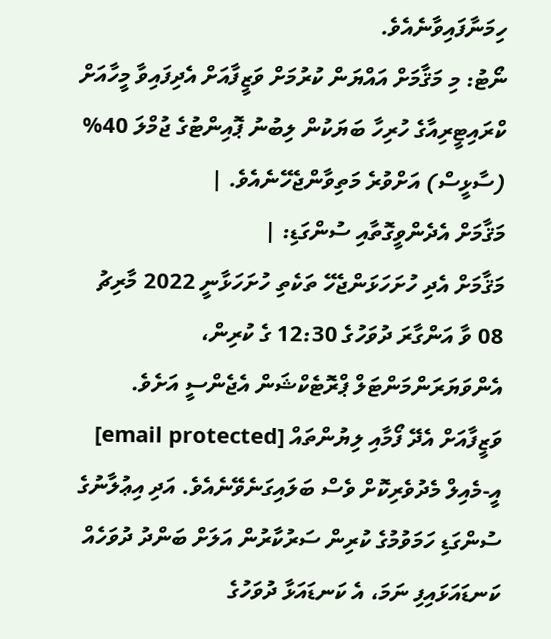ހިމަނާފައިވާނެއެވެ.
ނޯޓު: މި މަޤާމަށް އައްޔަން ކުރުމަށް ވަޒީފާއަށް އެދިފައިވާ މީހާއަށް ކްރައިޓީރިއާގެ ހުރިހާ ބަޔަކުން ލިބުނު ޕޮއިންޓުގެ ޖުމްލަ 40% (ސާޅީސް) އަށްވުރެ މަތިވާންޖެހޭނެއެވެ. |
މަޤާމަށް އެދެންވީގޮތާއި ސުންގަޑި: |
މަޤާމަށް އެދި ހުށަހަޅަންޖެހޭ ތަކެތި ހުށަހަޅާނީ 2022 މާރިޗު 08 ވާ އަންގާރަ ދުވަހުގެ 12:30 ގެ ކުރިން، އެންވަޔަރަންމަންޓަލް ޕްރޮޓެކްޝަން އެޖެންސީ އަށެވެ. ވަޒީފާއަށް އެދޭ ފޯމާއި ލިޔުންތައް [email protected] އީ-މެއިލް މެދުވެރިކޮށް ވެސް ބަލައިގަނެވޭނެއެވެ. އަދި އިޢުލާނުގެ ސުންގަޑި ހަމަވުމުގެ ކުރިން ސަރުކާރުން އަލަށް ބަންދު ދުވަހެއް ކަނޑައަޅައިފި ނަމަ، އެ ކަނޑައަޅާ ދުވަހުގެ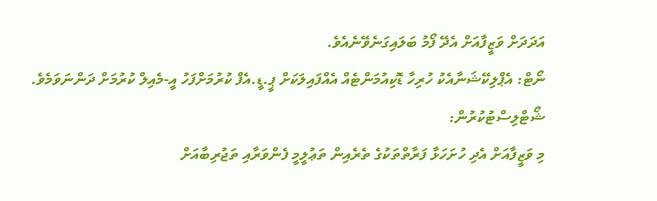އަދަދަށް ވަޒީފާއަށް އެދޭ ފޯމު ބަލައިގަނެވޭނެއެވެ.
ނޯޓް: އެޕްލިކޭޝަނާއެކު ހުރިހާ ޑޮކިއުމަންޓެއް އެއްފައިލަކަށް ޕީ.ޑީ.އެފް ކުރުމަށްފަހު އީ-މެއިލް ކުރުމަށް ދަންނަވަމެވެ.
ޝޯޓްލިސްޓުކުރުން:
މި ވަޒީފާއަށް އެދި ހުށަހަޅާ ފަރާތްތަކުގެ ތެރެއިން ތަޢުލީމީ ފެންވަރާއި ތަޖުރިބާއަށް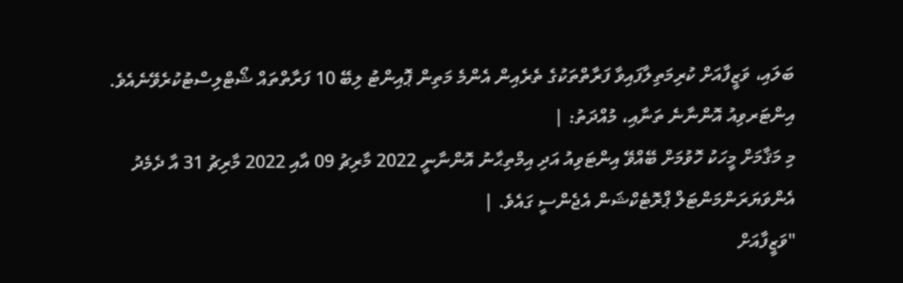ބަލައި، ވަޒީފާއަށް ކުރިމަތިލާފައިވާ ފަރާތްތަކުގެ ތެރެއިން އެންމެ މަތިން ޕޮއިންޓު ލިބޭ 10 ފަރާތްތައް ޝޯޓްލިސްޓުކުރެވޭނެއެވެ.
އިންޓަރވިއު އޮންނާނެ ތަނާއި، މުއްދަތު: |
މި މަޤާމަށް މީހަކު ހޮވުމަށް ބޭއްވޭ އިންޓަވިއު އަދި އިމްތިޙާނު އޮންނާނީ 2022 މާރިޗު 09 އާއި 2022 މާރިޗު 31 އާ ދެމެދު އެންވަޔަރަންމަންޓަލް ޕްރޮޓެކްޝަން އެޖެންސީ ގައެވެ. |
"ވަޒީފާއަށް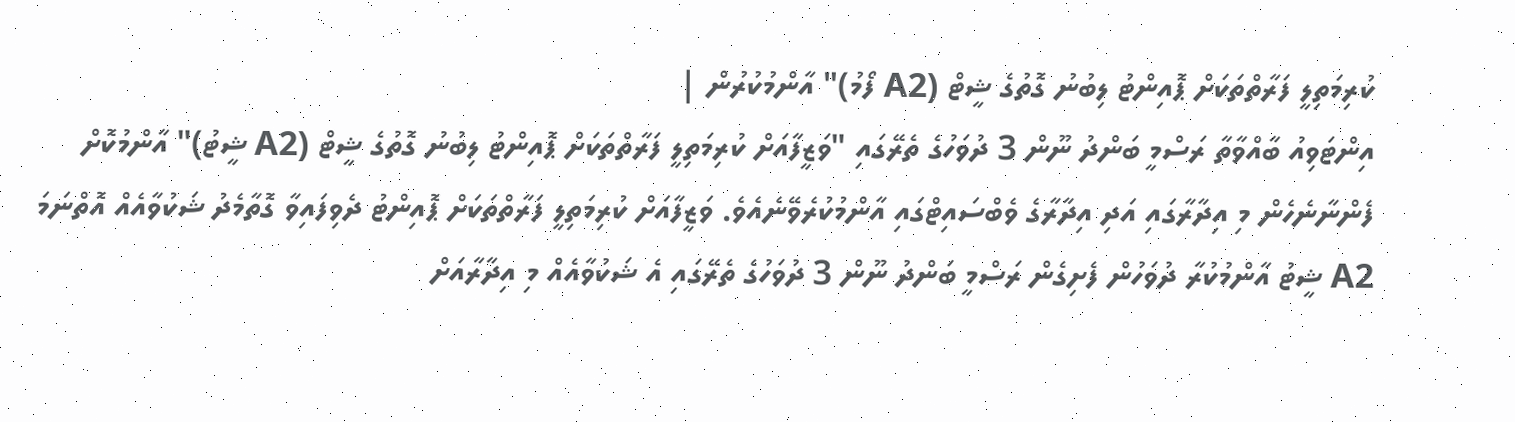ކުރިމަތިލީ ފަރާތްތަކަށް ޕޮއިންޓު ލިބުނު ގޮތުގެ ޝީޓް (A2 ފޯމު)" އާންމުކުރުން |
އިންޓަވިއު ބާއްވާތާ ރަސްމީ ބަންދު ނޫން 3 ދުވަހުގެ ތެރޭގައި "ވަޒީފާއަށް ކުރިމަތިލީ ފަރާތްތަކަށް ޕޮއިންޓު ލިބުނު ގޮތުގެ ޝީޓް (A2 ޝީޓު)" އާންމުކޮށް ފެންނާނެހެން މި އިދާރާގައި އަދި އިދާރާގެ ވެބްސައިޓްގައި އާންމުކުރެވޭނެއެވެ. ވަޒީފާއަށް ކުރިމަތިލީ ފަރާތްތަކަށް ޕޮއިންޓު ދެވިފައިވާ ގޮތާމެދު ޝަކުވާއެއް އޮތްނަމަ A2 ޝީޓު އާންމުކުރާ ދުވަހުން ފެށިގެން ރަސްމީ ބަންދު ނޫން 3 ދުވަހުގެ ތެރޭގައި އެ ޝަކުވާއެއް މި އިދާރާއަށް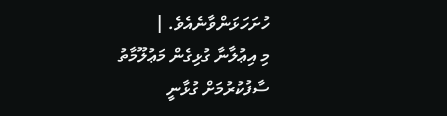ހުށަހަޅަންވާނެއެވެ. |
މި އިޢުލާނާ ގުޅިގެން މަޢުލޫމާތު ސާފުކުރުމަށް ގުޅާނީ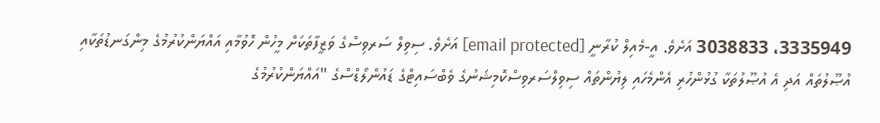3335949، 3038833 އަށެވެ. އީ-މެއިލް ކުރާނީ [email protected] އަށެވެ. ސިވިލް ސަރވިސްގެ ވަޒީފާތަކަށް މީހުން ހޮވުމާއި އައްޔަންކުރުމުގެ މިންގަނޑުތަކާއި އުޞޫލުތައް އަދި އެ އުޞޫލުތަކާ ގުޅުންހުރި އެންމެހައި ލިޔުންތައް ސިވިލްސަރވިސްކޮމިޝަނުގެ ވެބްސައިޓްގެ ޑައުންލޯޑްސްގެ "އައްޔަންކުރުމުގެ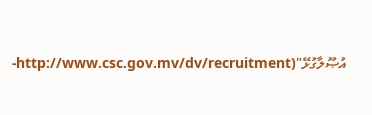އުޞޫލާގުޅޭ"(http://www.csc.gov.mv/dv/recruitment-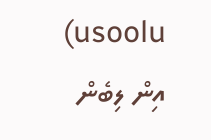usoolu) އިން ލިބެން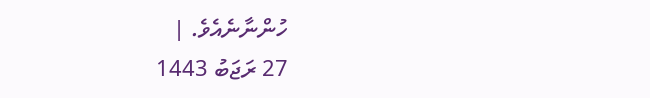ހުންނާނެއެވެ. |
27 ރަޖަބު 1443